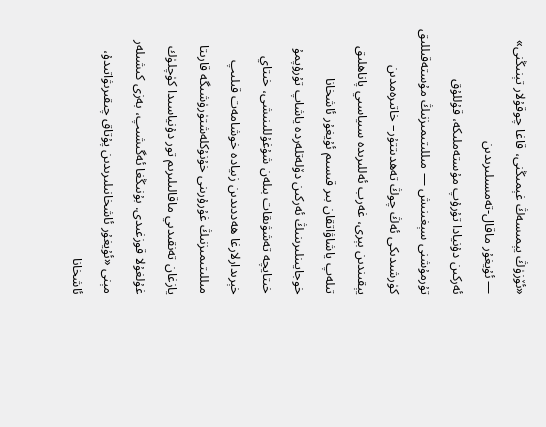«ئۆزۈڭ يېمىسەڭ غېمىڭنى، قاغا چوقۇلار تېنىڭنى» — ئۇيغۇر ماقال-تەمسىلىرىدىن
ئەركىن دۇنيادا تۇرۇپ مۇستەملىكە، قۇللۇق تۇرمۇشنى سېغىنىش — مىللىتىمىزنىڭ مۇستەقىللىق كۈرشىدىكى ئەڭ چوڭ تەھدىتتۇر– خاتىرەمدىن
يېقىندىن بېرى، غەرب ئەللىرىدە سىياسىي پاناھلىق تىلەپ ياشاۋاتقان بىر قىسىم ئۇيغۇر ئاشخانا خوجايىنلىرىنىڭ ئەركىن دۆلەتلەردە ياشاپ تۇرۇپمۇ خىتايچە تەشۋىقات بىلەن شۇغۇللىنىشى، خىتاي خېرىدارلارغا ھەددىدىن زىيادە خوشامەت قىلىپ مىللىتىمىزنىڭ غۇرۇرىنى خۇنۇكلەشتۈرۈشىگە قارىتا يازغان تەنقىدىي ماقالىلىرىم تور دۇنياسىدا كۈچلۈك غۇلغۇلا قوزغىدى. بۇنىڭغا ئەگىشىپ، بەزى كىشىلەر مېنى «ئۇيغۇر ئاشخانىلىرىدىن پۇتاق چىقىرىۋاتىدۇ، ئاشخانا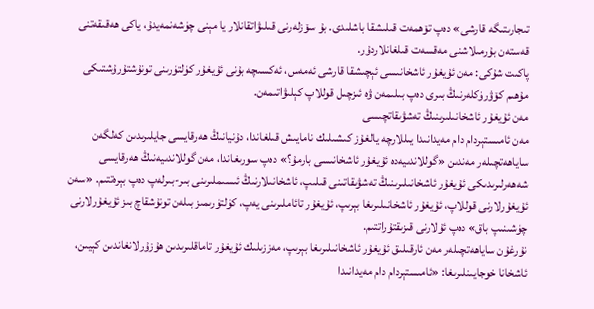تىجارىتىگە قارشى» دەپ تۆھمەت قىلىشقا باشلىدى. بۇ سۆزلەرنى قىلىۋاتقانلار يا مېنى چۈشەنمەيدۇ، ياكى ھەقىقەتنى قەستەن بۇرمىلاشنى مەقسەت قىلغانلاردۇر.
پاكىت شۇكى: مەن ئۇيغۇر ئاشخانىسى ئېچىشقا قارشى ئەمەس، ئەكسىچە بۇنى ئۇيغۇر كۈلتۈرىنى تونۇشتۇرۇشتىكى مۇھىم كۆۋرۈكلەرنىڭ بىرى دەپ بىلىمەن ۋە ئىزچىل قوللاپ كېلىۋاتىمەن.
مەن ئۇيغۇر ئاشخانىلىرىنىڭ تەشۋىقاتچىسى
مەن ئامىستېردام دام مەيدانىدا يىللارچە يالغۇز كىشىلىك نامايىش قىلغاندا، دۇنيانىڭ ھەرقايسى جايلىرىدىن كەلگەن ساياھەتچىلەر مەندىن «گوللاندىيەدە ئۇيغۇر ئاشخانىسى بارمۇ؟» دەپ سورىغاندا، مەن گوللاندىيەنىڭ ھەرقايسى شەھەرلىرىدىكى ئۇيغۇر ئاشخانىلىرىنىڭ تەشۋىقاتىنى قىلىپ، ئاشخانىلارنىڭ ئىسىملىرىنى بىر-بىرلەپ دەپ بېرەتتىم. «سەن ئۇيغۇرلارنى قوللاپ، ئۇيغۇر ئاشخانىلىرىغا بېرىپ، ئۇيغۇر تائاملىرىنى يەپ، كۈلتۈرىمىز بىلەن تونۇشقاچ بىز ئۇيغۇرلارنى چۈشىنىپ باق» دەپ ئۇلارنى قىزىقتۇراتتىم.
نۇرغۇن ساياھەتچىلەر مەن ئارقىلىق ئۇيغۇر ئاشخانىلىرىغا بېرىپ، مەززىلىك ئۇيغۇر تاماقلىرىدىن ھۇزۇرلانغاندىن كېيىن، ئاشخانا خوجايىنلىرىغا: «ئامىستېردام دام مەيدانىدا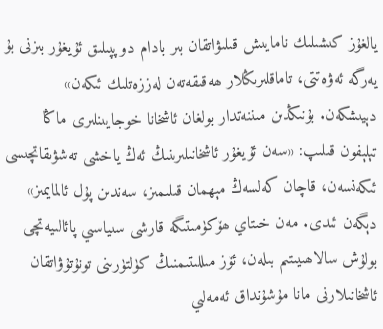يالغۇز كىشىلىك نامايىش قىلىۋاتقان بىر بادام دوپپىلىق ئۇيغۇر بىزنى بۇ يەرگە ئەۋەتتى، تاماقلىرىڭلار ھەقىقەتەن لەززەتلىك ئىكەن» دېيىشكەن. بۇنىڭدىن مىننەتدار بولغان ئاشخانا خوجايىنلىرى ماڭا تېلېفون قىلىپ: «سەن ئۇيغۇر ئاشخانىلىرىنىڭ ئەڭ ياخشى تەشۋىقاتچىسى ئىكەنسەن، قاچان كەلسەڭ مېھمان قىلىمىز، سەندىن پۇل ئالمايمىز» دېگەن ئىدى. مەن خىتاي ھۆكۈمىتىگە قارشى سىياسىي پائالىيەتچى بولۇش سالاھىيىتىم بىلەن، ئۆز مىللىتىمنىڭ كۈلتۈرىنى تونۇتۇۋاتقان ئاشخانىلارنى مانا مۇشۇنداق ئەمەلىي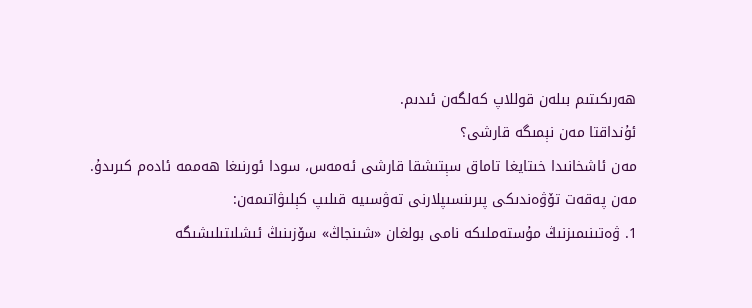ھەرىكىتىم بىلەن قوللاپ كەلگەن ئىدىم.
ئۇنداقتا مەن نېمىگە قارشى؟
مەن ئاشخانىدا خىتايغا تاماق سېتىشقا قارشى ئەمەس، سودا ئورنىغا ھەممە ئادەم كىرىدۇ. مەن پەقەت تۆۋەندىكى پىرىنسىپلارنى تەۋسىيە قىلىپ كېلىۋاتىمەن:
1. ۋەتىنىمىزنىڭ مۇستەملىكە نامى بولغان «شىنجاڭ» سۆزىنىڭ ئىشلىتىلىشىگە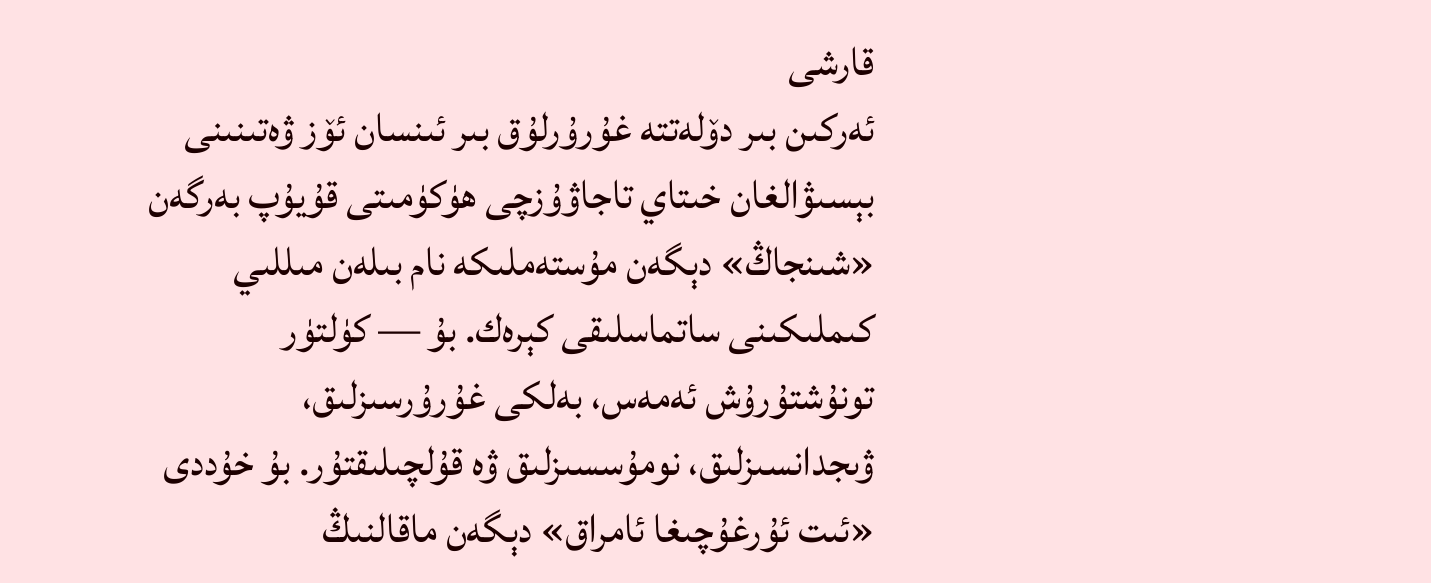قارشى
ئەركىن بىر دۆلەتتە غۇرۇرلۇق بىر ئىنسان ئۆز ۋەتىنىنى بېسىۋالغان خىتاي تاجاۋۇزچى ھۈكۈمىتى قۇيۇپ بەرگەن «شىنجاڭ» دېگەن مۇستەملىكە نام بىلەن مىللىي كىملىكىنى ساتماسلىقى كېرەك. بۇ — كۈلتۈر تونۇشتۇرۇش ئەمەس، بەلكى غۇرۇرسىزلىق، ۋىجدانسىزلىق، نومۇسسىزلىق ۋە قۇلچىلىقتۇر. بۇ خۇددى «ئىت ئۇرغۇچىغا ئامراق» دېگەن ماقالنىڭ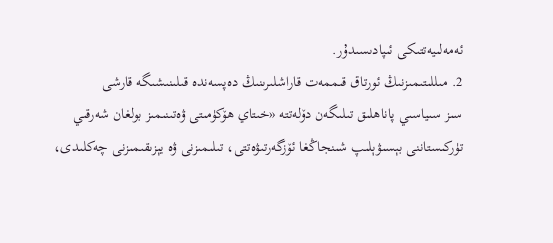ئەمەلىيەتتىكى ئىپادىسىدۇر.
2. مىللىتىمىزنىڭ ئورتاق قىممەت قاراشلىرىنىڭ دەپسەندە قىلىنىشىگە قارشى
سىز سىياسىي پاناھلىق تىلىگەن دۆلەتتە «خىتاي ھۆكۈمىتى ۋەتىنىمىز بولغان شەرقىي تۈركىستاننى بېسىۋېلىپ شىنجاڭغا ئۆزگەرتىۋەتتى، تىلىمىزنى ۋە يېزىقىمىزنى چەكلىدى،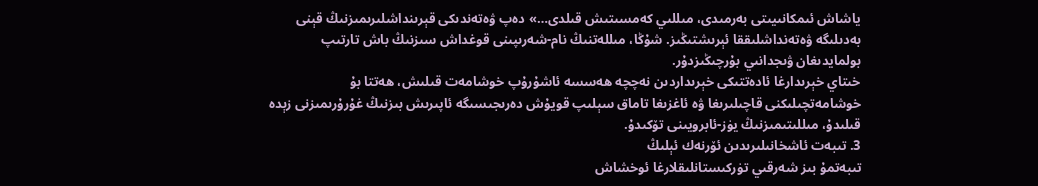ياشاش ئىمكانىيىتى بەرمىدى، مىللىي كەمسىتىش قىلدى…» دەپ ۋەتەندىكى قېرىنداشلىرىمىزنىڭ قېنى بەدىلىگە ۋەتەنداشلىققا ئېرىشتىڭىز. شۇڭا، مىللەتنىڭ نام-شەرىپىنى قوغداش سىزنىڭ باش تارتىپ بولمايدىغان ۋىجدانىي بۇرچىڭىزدۇر.
خىتاي خېرىدارغا ئادەتتىكى خېرىداردىن نەچچە ھەسسە ئاشۇرۇپ خوشامەت قىلىش، ھەتتا بۇ خوشامەتچىلىكنى قاچىلىرىغا ۋە ئاغزىغا تاماق سېلىپ قويۇش دەرىجىسىگە ئاپىرىش بىزنىڭ غۇرۇرىمىزنى زېدە قىلىدۇ، مىللىتىمىزنىڭ يۈز-ئابرويىنى تۆكىدۇ.
3. تىبەت ئاشخانىلىرىدىن ئۆرنەك ئېلىڭ
تىبەتمۇ بىز شەرقىي تۈركىستانلىقلارغا ئوخشاش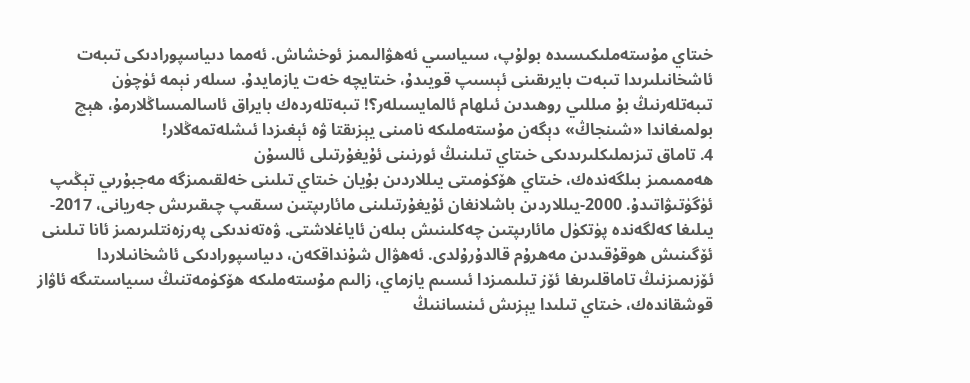خىتاي مۇستەملىكىسىدە بولۇپ، سىياسىي ئەھۋالىمىز ئوخشاش. ئەمما دىياسپورادىكى تىبەت ئاشخانىلىرىدا تىبەت بايرىقىنى ئېسىپ قويىدۇ، خىتايچە خەت يازمايدۇ. سىلەر نېمە ئۈچۈن تىبەتلەرنىڭ بۇ مىللىي روھىدىن ئىلھام ئالمايسىلەر؟! تىبەتلەردەك بايراق ئاسالمىساڭلارمۇ، ھېچ بولمىغاندا «شىنجاڭ» دېگەن مۇستەملىكە نامىنى يېزىقتا ۋە ئېغىزدا ئىشلەتمەڭلار!
4. تاماق تىزىملىكلىرىدىكى خىتاي تىلىنىڭ ئورنىنى ئۇيغۇرتىلى ئالسۇن
ھەممىمىز بىلگەندەك، خىتاي ھۆكۈمىتى يىللاردىن بۇيان خىتاي تىلىنى خەلقىمىزگە مەجبۇرىي تېڭىپ ئۈگۈتىۋاتىدۇ. 2000-يىللاردىن باشلانغان ئۇيغۇرتىلىنى مائارىپتىن سىقىپ چىقىرىش جەريانى، 2017-يىلىغا كەلگەندە پۈتكۈل مائارىپتىن چەكلىنىش بىلەن ئاياغلاشتى. ۋەتەندىكى پەرزەنتلىرىمىز ئانا تىلىنى ئۆگىنىش ھوقۇقىدىن مەھرۇم قالدۇرۇلدى. ئەھۋال شۇنداقكەن، دىياسپورادىكى ئاشخانىلاردا ئۆزىمىزنىڭ تاماقلىرىغا ئۆز تىلىمىزدا ئىسىم يازماي، زالىم مۇستەملىكە ھۆكۈمەتنىڭ سىياسىتىگە ئاۋاز قوشقاندەك، خىتاي تىلىدا يېزىش ئىنساننىڭ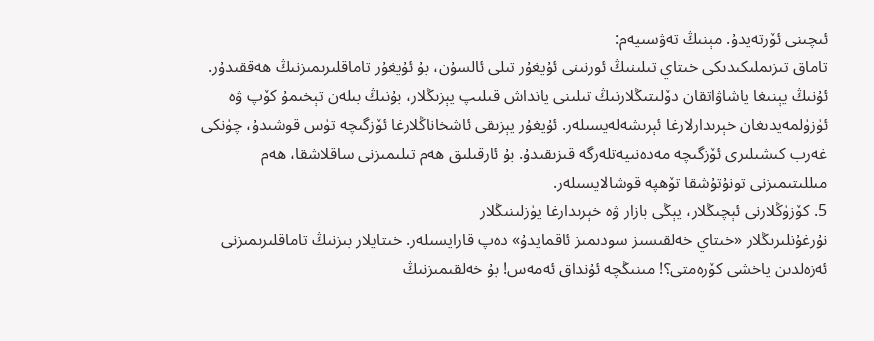ئىچىنى ئۆرتەيدۇ. مېنىڭ تەۋسىيەم:
تاماق تىزىملىكىدىكى خىتاي تىلىنىڭ ئورنىنى ئۇيغۇر تىلى ئالسۇن، بۇ ئۇيغۇر تاماقلىرىمىزنىڭ ھەققىدۇر. ئۇنىڭ يېنىغا ياشاۋاتقان دۆلىتىڭلارنىڭ تىلىنى يانداش قىلىپ يېزىڭلار، بۇنىڭ بىلەن تېخىمۇ كۆپ ۋە ئۈزۈلمەيدىغان خېرىدارلارغا ئېرىشەلەيسىلەر. ئۇيغۇر يېزىقى ئاشخاناڭلارغا ئۆزگىچە تۈس قوشىدۇ، چۈنكى غەرب كىشىلىرى ئۆزگىچە مەدەنىيەتلەرگە قىزىقىدۇ. بۇ ئارقىلىق ھەم تىلىمىزنى ساقلاشقا، ھەم مىللىتىمىزنى تونۇتۇشقا تۆھپە قوشالايسىلەر.
5. كۆزۈڭلارنى ئېچىڭلار، يېڭى بازار ۋە خېرىدارغا يۈزلىنىڭلار
نۇرغۇنلىرىڭلار «خىتاي خەلقىسىز سودىمىز ئاقمايدۇ» دەپ قارايسىلەر. خىتايلار بىزنىڭ تاماقلىرىمىزنى ئەزەلدىن ياخشى كۆرەمتى؟! مىنىڭچە ئۇنداق ئەمەس! بۇ خەلقىمىزنىڭ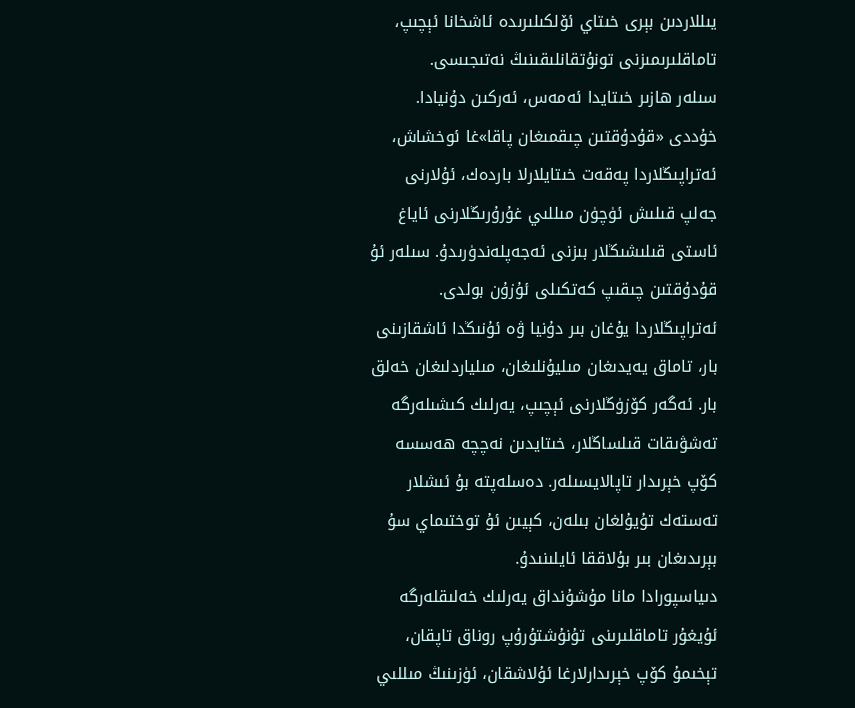يىللاردىن بېرى خىتاي ئۆلكىلىرىدە ئاشخانا ئېچىپ، تاماقلىرىمىزنى تونۇتقانلىقىنىڭ نەتىجىسى.
سىلەر ھازىر خىتايدا ئەمەس، ئەركىن دۇنيادا. خۇددى «قۇدۇقتىن چىقمىغان پاقا»غا ئوخشاش، ئەتراپىڭلاردا پەقەت خىتايلارلا باردەك، ئۇلارنى جەلپ قىلىش ئۈچۈن مىللىي غۇرۇرىڭلارنى ئاياغ ئاستى قىلىشىڭلار بىزنى ئەجەپلەندۈرىدۇ. سىلەر ئۇ قۇدۇقتىن چىقىپ كەتكىلى ئۇزۇن بولدى. ئەتراپىڭلاردا يۇغان بىر دۇنيا ۋە ئۇنىڭدا ئاشقازىنى بار، تاماق يەيدىغان مىليۇنلىغان، مىلياردلىغان خەلق بار. ئەگەر كۆزۈڭلارنى ئېچىپ، يەرلىك كىشىلەرگە تەشۋىقات قىلساڭلار، خىتايدىن نەچچە ھەسسە كۆپ خېرىدار تاپالايسىلەر. دەسلەپتە بۇ ئىشلار تەستەك تۇيۇلغان بىلەن، كېيىن ئۇ توختىماي سۇ بېرىدىغان بىر بۇلاققا ئايلىنىدۇ.
دىياسپورادا مانا مۇشۇنداق يەرلىك خەلىقلەرگە ئۇيغۇر تاماقلىرىنى تۇنۇشتۇرۇپ روناق تاپقان، تېخىمۇ كۆپ خېرىدارلارغا ئۇلاشقان، ئۈزىنىڭ مىللىي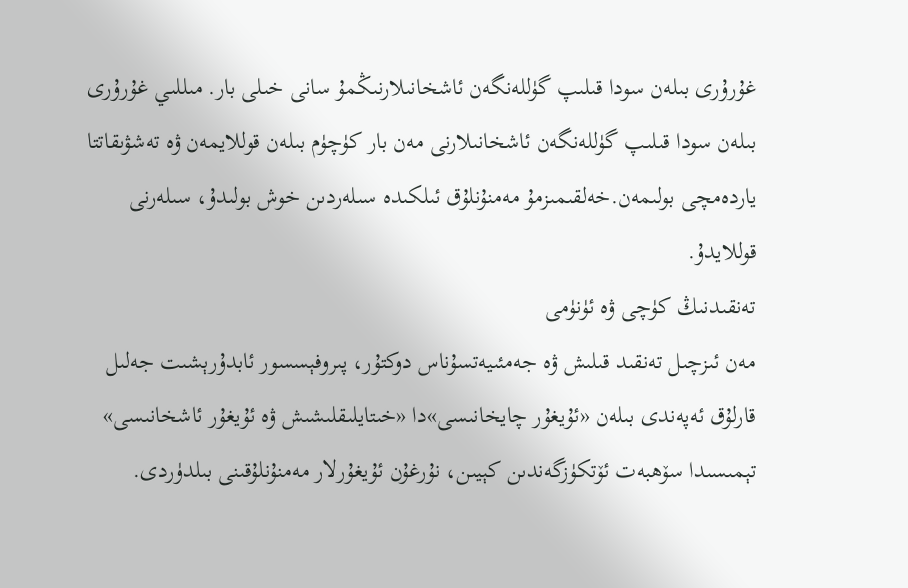غۇرۇرى بىلەن سودا قىلىپ گۈللەنگەن ئاشخانىلارنىڭمۇ سانى خىلى بار. مىللىي غۇرۇرى بىلەن سودا قىلىپ گۈللەنگەن ئاشخانىلارنى مەن بار كۈچۈم بىلەن قوللايمەن ۋە تەشۋىقاتتا ياردەمچى بولىمەن.خەلقىمىزمۇ مەمنۇنلۇق ئىلكىدە سىلەردىن خوش بولىدۇ، سىلەرنى قوللايدۇ.
تەنقىدنىڭ كۈچى ۋە ئۈنۈمى
مەن ئىزچىل تەنقىد قىلىش ۋە جەمئىيەتسۇناس دوكتۇر، پىروفېسسور ئابدۇرېشىت جەلىل قارلۇق ئەپەندى بىلەن «ئۇيغۇر چايخانىسى»دا «خىتايلىقلىشىش ۋە ئۇيغۇر ئاشخانىسى» تېمىسىدا سۆھبەت ئۆتكۈزگەندىن كېيىن، نۇرغۇن ئۇيغۇرلار مەمنۇنلۇقىنى بىلدۈردى.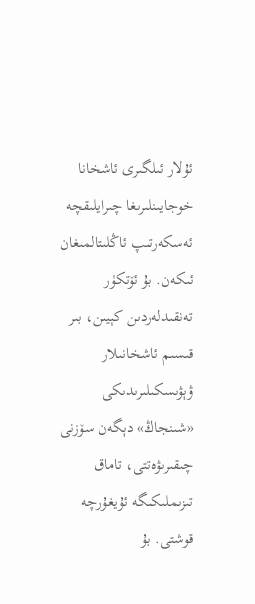ئۇلار ئىلگىرى ئاشخانا خوجايىنلىرىغا چىرايلىقچە ئەسكەرتىپ ئاڭلىتالمىغان ئىكەن. بۇ ئۆتكۈر تەنقىدلەردىن كېيىن، بىر قىسىم ئاشخانىلار ۋېۋىسكىلىرىدىكى «شىنجاڭ» دېگەن سۆزنى چىقىرىۋەتتى، تاماق تىزىملىكىگە ئۇيغۇرچە قوشتى. بۇ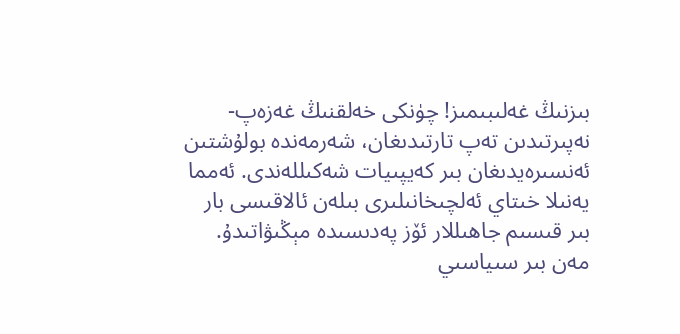بىزنىڭ غەلىبىمىز! چۈنكى خەلقنىڭ غەزەپ-نەپىرتىدىن تەپ تارتىدىغان، شەرمەندە بولۇشتىن ئەنسىرەيدىغان بىر كەيپىيات شەكىللەندى. ئەمما يەنىلا خىتاي ئەلچىخانىلىرى بىلەن ئالاقىسى بار بىر قىسىم جاھىللار ئۆز پەدىسىدە مېڭىۋاتىدۇ. مەن بىر سىياسىي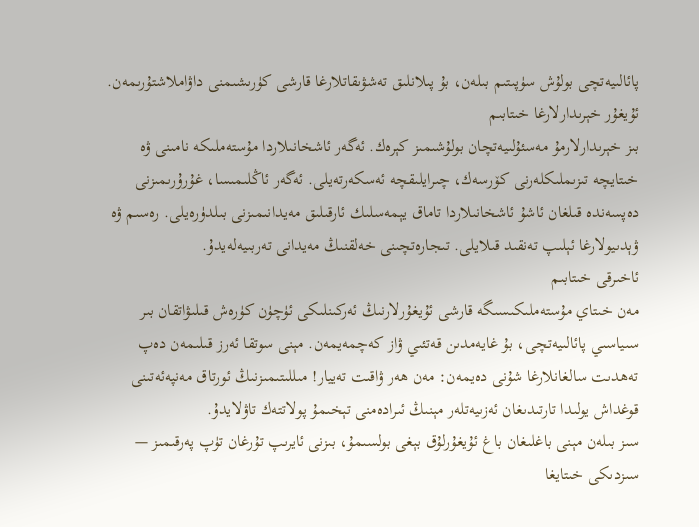پائالىيەتچى بولۇش سۈپىتىم بىلەن، بۇ پىلانلىق تەشۋىقاتلارغا قارشى كۈرىشىمنى داۋاملاشتۇرىمەن.
ئۇيغۇر خېرىدارلارغا خىتابىم
بىز خېرىدارلارمۇ مەسئۇلىيەتچان بولۇشىمىز كېرەك. ئەگەر ئاشخانىلاردا مۇستەملىكە نامىنى ۋە خىتايچە تىزىملىكلەرنى كۆرسەك، چىرايلىقچە ئەسكەرتەيلى. ئەگەر ئاڭلىمىسا، غۇرۇرىمىزنى دەپسەندە قىلغان ئاشۇ ئاشخانىلاردا تاماق يېمەسلىك ئارقىلىق مەيدانىمىزنى بىلدۈرەيلى. رەسىم ۋە ۋېدىيولارغا ئېلىپ تەنقىد قىلايلى. تىجارەتچىنى خەلقنىڭ مەيدانى تەربىيەلەيدۇ.
ئاخىرقى خىتابىم
مەن خىتاي مۇستەملىكىسىگە قارشى ئۇيغۇرلارنىڭ ئەركىنلىكى ئۈچۈن كۈرەش قىلىۋاتقان بىر سىياسىي پائالىيەتچى، بۇ غايەمدىن قەتئىي ۋاز كەچمەيمەن. مېنى سوتقا ئەرز قىلىمەن دەپ تەھدىت سالغانلارغا شۇنى دەيمەن: مەن ھەر ۋاقىت تەييار! مىللىتىمىزنىڭ ئورتاق مەنپەئەتىنى قوغداش يولىدا تارتىدىغان ئەزىيەتلەر مېنىڭ ئىرادەمنى تېخىمۇ پولاتتەك تاۋلايدۇ.
سىز بىلەن مېنى باغلىغان باغ ئۇيغۇرلۇق بېغى بولسىمۇ، بىزنى ئايرىپ تۇرغان تۈپ پەرقىمىز — سىزدىكى خىتايغا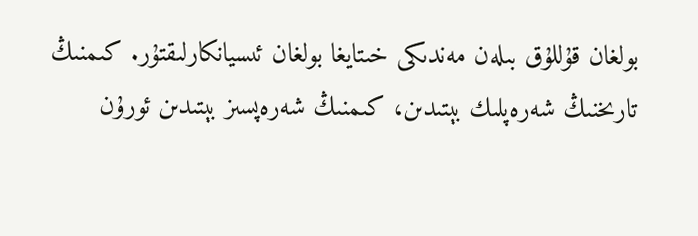بولغان قۇللۇق بىلەن مەندىكى خىتايغا بولغان ئىسيانكارلىقتۇر. كىمنىڭ تارىخنىڭ شەرەپلىك بېتىدىن، كىمنىڭ شەرەپسىز بېتىدىن ئورۇن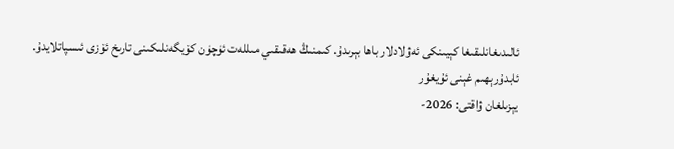ئالىدىغانلىقىغا كېيىنكى ئەۋلادلار باھا بېرىدۇ. كىمنىڭ ھەقىقىي مىللەت ئۈچۈن كۆيگەنلىكىنى تارىخ ئۆزى ئىسپاتلايدۇ.
ئابدۇرېھىم غېنى ئۇيغۇر
يېزىلغان ۋاقتى: 2026-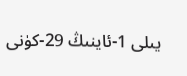يىلى 1-ئاينىڭ 29-كۈنى